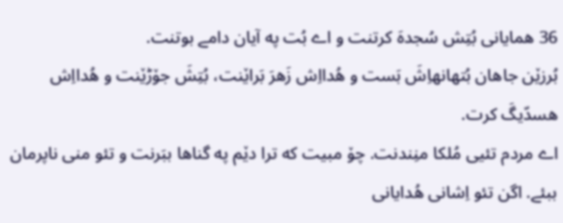36 همایانی بُتِش سُجدهَ کرتنت و اے بُت په آیان دامے بوتنت.
بُرزێن جاهان بُتهانهاِشَ بَست و هُدااِش زَهرَ بَراێنت، بُتِشَ جۆڑێنت و هُدااِش هسدّیگَ کرت.
اے مردم تئیی مُلکا منِندنت. چۆ مبیت که ترا دێم په گناها ببَرنت و تئو منی ناپرمان ببئے. اگن تئو اِشانی هُدایانی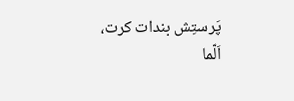پَرستِش بندات کرت، اَلّما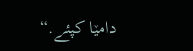دامێا کپئے.“